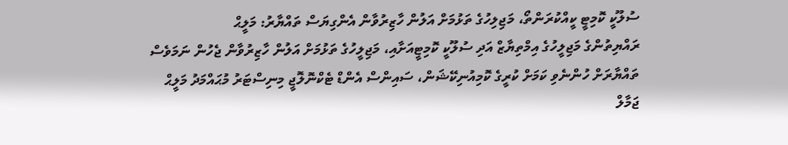ސުލޫކީ ކޮމިޓީ ކީއްކުރަންތޯ، މަޖިލިހުގެ ތަޅުމަށް އަލުން ހާޒިރުވާން އެންގިޔަސް ތައްޔާރު: މަލީޙް
ރައްޔިތުންގެ މަޖިލީހުގެ އިމްތިޔާޒް އަދި ސުލޫކީ ކޮމިޓީއަށާއި، މަޖިލީހުގެ ތަޅުމަށް އަލުން ހާޒިރުވާން ޖެހުން ނަމަވެސް ތައްޔާރަށް ހުންނެވި ކަމަށް ކުރީގެ ކޮމިއުނިކޭޝަން، ސައިންސް އެންޑް ޓެކްނޮލޮޖީ މިނިސްޓަރު މުޙައްމަދު މަލީޙް ޖަމާލް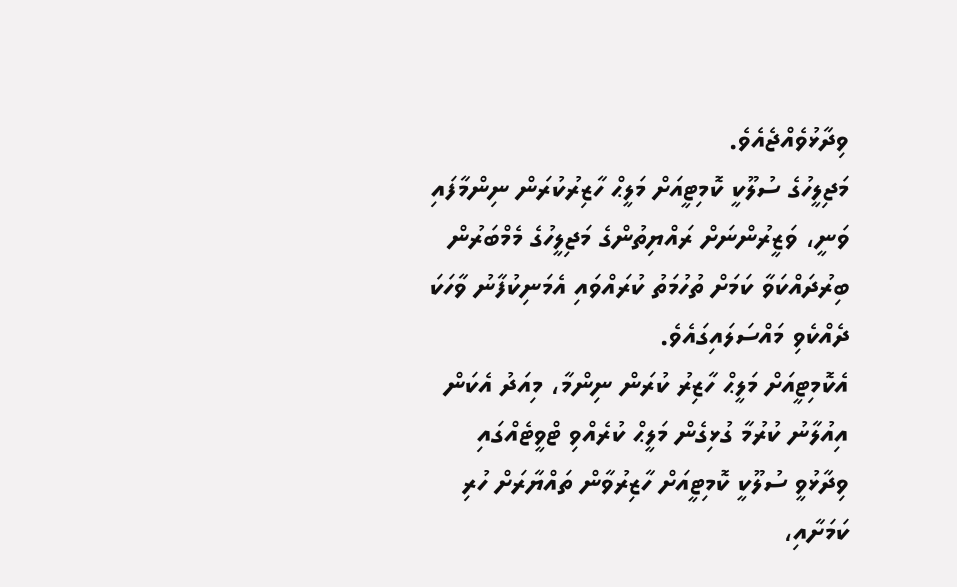ވިދާޅުވެއްޖެއެވެ.
މަޖިލީހުގެ ސުލޫކީ ކޮމިޓީއަށް މަލީޙް ހާޒިރުކުރަން ނިންމާފައި ވަނީ، ވަޒީރުންނަށް ރައްޔިތުންގެ މަޖިލީހުގެ މެމްބަރުން ބިރުދައްކަވާ ކަމަށް ތުހުމަތު ކުރައްވައި އެމަނިކުފާނު ވާހަކަ ދެއްކެވި މައްސަލައިގައެވެ.
އެކޮމިޓީއަށް މަލީޙް ހާޒިރު ކުރަން ނިންމާ، މިއަދު އެކަން އިއުލާނު ކުރުމާ ގުޅިގެން މަލީޙް ކުރެއްވި ޓްވީޓެއްގައި ވިދާޅުވީ ސުލޫކީ ކޮމިޓީއަށް ހާޒިރުވާން ތައްޔާރަށް ހުރި ކަމަށާއި،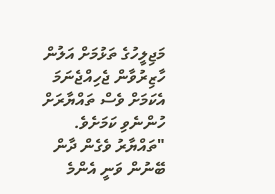މަޖިލީހުގެ ތަޅުމަށް އަލުން ހާޒިރުވާން ޖެހިއްޖެނަމަ އެކަމަށް ވެސް ތައްޔާރަށް ހުންނެވި ކަމަށެވެ.
"ތައްޔާރު ވެގެން ދާން ބޭނުން ވަނީ އެންމެ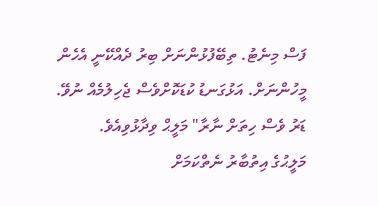ފަސް މިނެޓު. ތިބޭފުޅުންނަށް ބިރު ދެއްކޭނީ އެހެން މީހުންނަށް. އަޅުގަނޑު ކުޑަކޮށްވެސް ޖެހިލުމެއް ނުވޭ. ޑަރު ވެސް ހިތަށް ނާރާ" މަލީޙް ވިދާޅުވިއެވެ.
މަލީޙުގެ އިތުބާރު ނެތްކަމަށް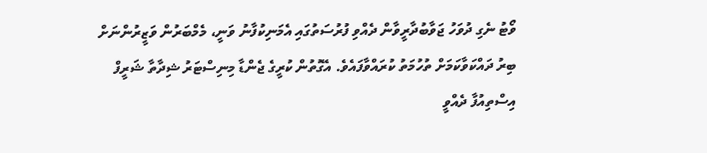ވޯޓު ނެގި ދުވަހު ޖަވާބުދާރީވާން ދެއްވި ފުރުސަތުގައި އެމަނިކުފާނު ވަނީ، މެމްބަރުން ވަޒީރުންނަށް ބިރު ދައްކަވާކަމަށް ތުހުމަތު ކުރައްވާފައެވެ. އެގޮތުން ކުރީގެ ޖެންޑާ މިނިސްޓަރު ޝިދާތާ ޝަރީފް އިސްތިއުފާ ދެއްވީ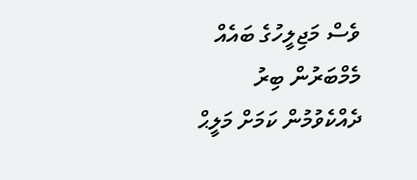ވެސް މަޖިލީހުގެ ބައެއް މެމްބަރުން ބިރު ދެއްކެވުމުން ކަމަށް މަލީޙް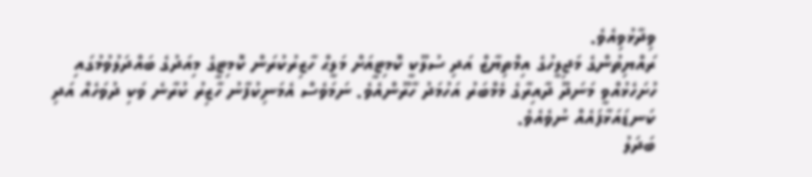ވިދާޅުވިއެވެ.
ރައްޔިތުންގެ މަޖިލީހުގެ އިމްތިޔާޒް އަދި ސުލޫކީ ކޮމިޓީއަށް މަލީޙް ހާޒިރުކުރަން ކޮމިޓީގެ މިއަދުގެ ބައްދަލުވުމުގައި ހުށަހެޅުއްވީ މަނަދޫ ދާއިރާގެ މެމްބަރު އަހުމަދު ހާރޫންއެވެ. ނަމަވެސް އެމަނިކުފާނު ހާޒިރު ކުރާނެ ވަކި ދުވަހެއް އަދި ކަނޑައަޅާފައެއް ނުވެއެވެ.
ބަދަލު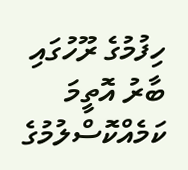ހިފުމުގެ ރޫހުގައި ބާރު އޮތީމަ ކަމެއްކޮސްލުމުގެ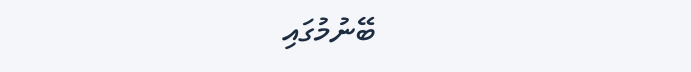ބޭނުމުގައި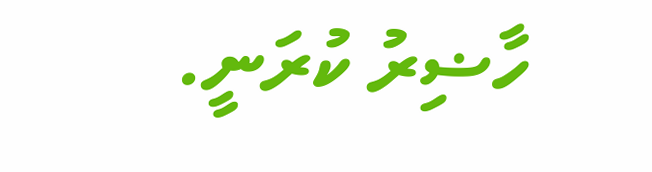ހާޟިރު ކުރަނީ.